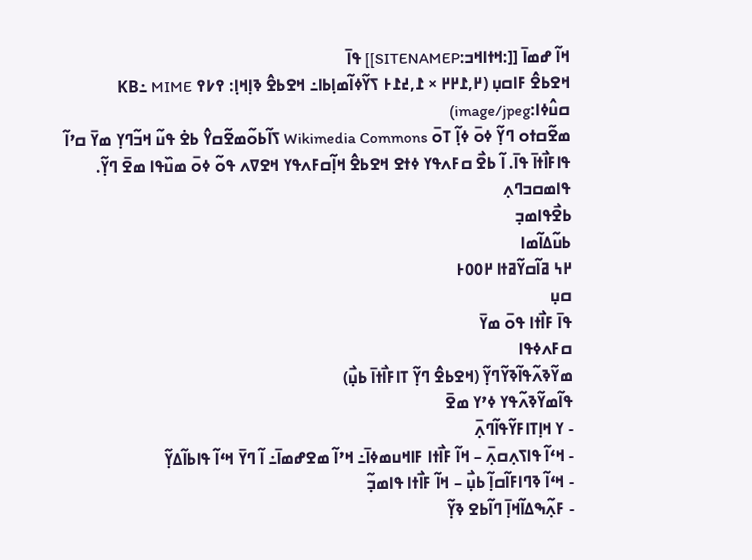ߞߊ߬ ߝߘߊ߫ [[:ߞߙߊߞߏ:SITENAMEP]] ߟߊ߫
ߞߐߕߐ߮ ߓߊߛߎ߲ (߂,߁߂߂ × ߁,߄߁߅ ߖߌ߬ߦߊ߬ߘߊ߲ߕߊ߸ ߞߐߕߐ߮ ߢߊ߲ߞߊ߲: ߉߇߉ KB߸ MIME ߛߎ߮ߦߊ:image/jpeg)
ߘߐ߬ߛߙߋ ߣߌ߲߬ ߦߋ߫ ߦߊ߲߬ ߠߋ߫ Wikimedia Commons ߖߊ߬ߕߋ߬ߘߐ߬ߛߌ߮ ߕߐ߭ ߟߎ߬ ߞߏ߬ߣߌ߲ ߘߌ߫ ߛߴߊ߬ ߟߊߓߊ߯ߙߊ߫ ߟߊ߫. ߊ߬ ߕߐ߯ ߛߓߍߟߌ ߦߙߐ ߞߐߕߐ߮ ߞߊ߲߬ߛߓߍߟߌ ߞߐߜߍ ߟߋ߬ ߦߋ߫ ߘߎ߰ߟߊ ߘߐ߫ ߣߌ߲߬.
ߟߊߘߛߏߣߍ߲
ߕߐ߯ߟߊߘߏ߲
ߕߎ߬ߡߊ߬ߘߊ
߂߆ ߥߊ߬ߛߌ߬ߥߙߊ ߂߀߀߅
ߛߎ߲
ߟߊ߫ ߓߊ߯ߙߊ ߟߋ߫ ߘߌ߫
ߛߓߍߦߟߊ
ߘߌ߬ߢߍ߬ߟߊ߬ߢߌ߬ߣߌ߲߬ (ߞߐߕߐ߮ ߣߌ߲߬ ߠߊߓߊ߯ߙߊ߫ ߕߎ߲߯)
ߟߊ߬ߘߌ߬ߢߍ߬ߟߌ ߦߴߌ ߘߐ߫
- ߌ ߞߊ߲ߠߊߓߌ߬ߟߊ߬ߣߍ߲߫
- ߞߵߊ߬ ߟߊߖߍ߲ߛߍ߲߫ – ߞߊ߬ ߓߊ߯ߙߊ ߓߊߞߎߘߦߊ߫߸ ߞߴߊ߬ ߘߐߝߘߊ߫߸ ߊ߬ ߣߌ߫ ߞߵߊ߬ ߟߊߕߊ߬ߡߌ߲߬
- ߞߵߊ߬ ߢߣߊߓߊ߬ߛߊ߲߬ ߕߎ߲߯ – ߞߊ߬ ߓߊ߯ߙߊ ߟߊߘߏ߲߬
- ߓߍ߲߬ߒߡߊ߬ߞߊ߲߫ ߣߊ߬ߕߐ ߢߌ߲߬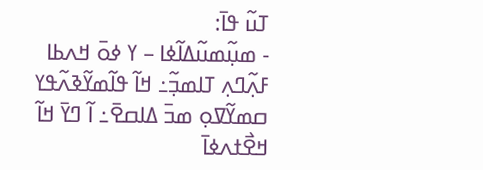ߠߎ߬ ߟߊ߫:
- ߘߎ߲߬ߘߎ߬ߡߊ߬ߦߊ – ߌ ߦߋ߫ ߞߍߕߊ ߓߍ߲߬ߣߍ߲ ߠߊߘߏ߲߬߸ ߞߊ߬ ߟߊ߬ߘߌ߬ߢߍ߬ߟߌ ߛߘߌ߬ߜߋ߲ ߘߏ߫ ߡߊߛߐ߫߸ ߊ߬ ߣߌ߫ ߞߊ߬ ߞߐ߯ߙߍߦߊ߫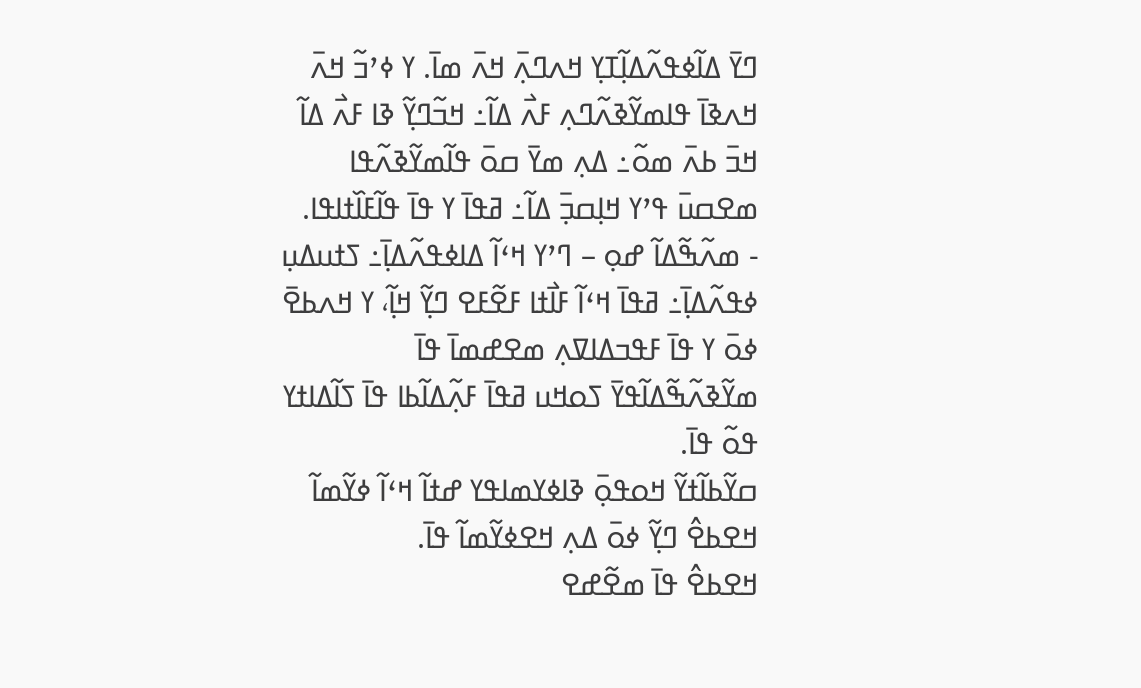ߣߌ߫ ߡߊ߬ߦߟߍ߬ߡߊ߲߬ߠߌ߲ ߞߍߣߍ߲߫ ߞߍ߫ ߘߊ߫. ߌ ߦߴߏ߬ ߞߍ߫ ߞߍߢߊ߫ ߟߊߘߌ߬ߢߍ߬ߣߍ߲ ߓߍ߯ ߡߊ߬߸ ߞߏ߬ߣߌ߲߬ ߢߊ ߓߍ߯ ߡߊ߬ ߞߏ߫ ߕߍ߫ ߘߋ߬߸ ߡߍ߲ ߘߌ߫ ߛߋ߫ ߟߊ߬ߘߌ߬ߢߍ߬ߟߊ ߘߐߛߎ߫ ߟߴߌ ߞߊ߲ߛߏ߲߫ ߡߊ߬߸ ߥߟߊ߫ ߌ ߟߊ߫ ߟߊ߬ߓߊ߰ߙߊߟߊ.
- ߘߍ߬ߒ߬ߡߊ߬ ߝߋ߲ – ߣߴߌ ߞߵߊ߬ ߡߊߦߟߍ߬ߡߊ߲߫߸ ߖߙߎߡߎ߲ ߦߟߍ߬ߡߊ߲߫߸ ߥߟߊ߫ ߞߵߊ߬ ߓߊ߯ߙߊ ߓߐ߬ߓߐ ߣߌ߲߬ ߞߊ߲߬، ߌ ߞߍߕߐ߫ ߦߋ߫ ߌ ߟߊ߫ ߓߟߏߡߊߜߍ߲ ߘߐߝߘߊ߫ ߟߊ߫ ߘߌ߬ߢߍ߬ߒ߬ߡߊ߬ߟߌ߫ ߖߋߞߎ ߥߟߊ߫ ߓߍ߲߬ߡߊ߬ߕߊ ߟߊ߫ ߖߊ߬ߡߊߙߌ ߟߋ߬ ߟߊ߫.
ߛߌ߬ߕߊ߬ߙߌ߬ ߞߋߟߋ߲߫ ߢߊߦߌߘߊߟߌ ߝߙߊ߬ ߞߵߊ߬ ߦߌ߬ߘߊ߬ ߞߐߕߐ߮ ߣߌ߲߬ ߦߋ߫ ߡߍ߲ ߞߐߦߌ߬ߘߊ߬ ߟߊ߫.
ߞߐߕߐ߮ ߟߊ߫ ߘߐ߬ߝߐ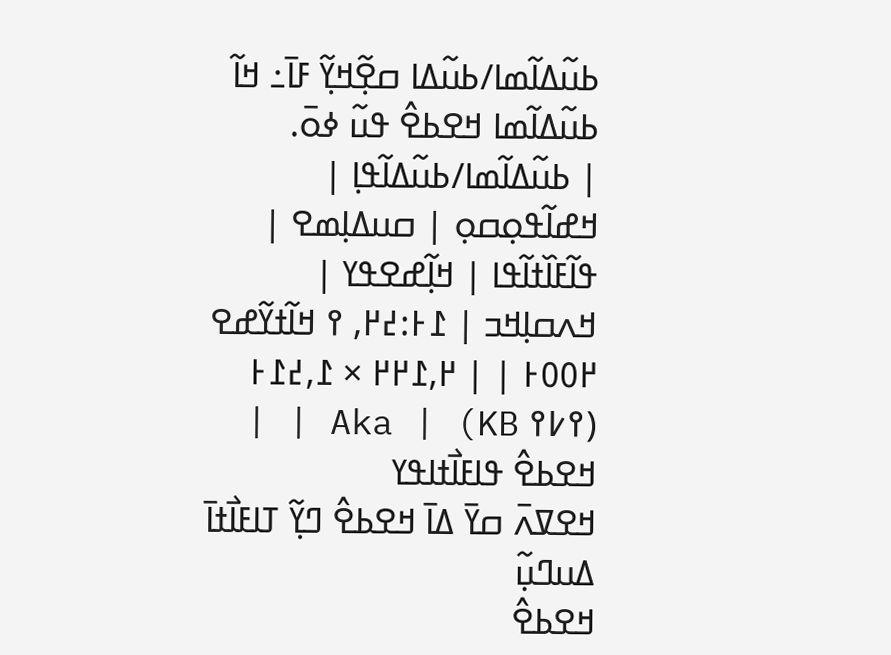ߕߎ߬ߡߊ߬ߘߊ/ߕߎ߬ߡߊ ߛߐ߲߬ߞߌ߲߬ ߓߊ߫߸ ߞߊ߬ ߕߎ߬ߡߊ߬ߘߊ ߞߐߕߐ߮ ߟߎ߬ ߦߋ߫.
| ߕߎ߬ߡߊ߬ߘߊ/ߕߎ߬ߡߊ߬ߟߊ߲ | ߞߝߊ߬ߟߋ߲ߛߋ߲ | ߛߎߡߊ߲ߘߐ | ߟߊ߬ߓߊ߰ߙߊ߬ߟߊ | ߞߊ߲߬ߝߐߟߌ |
ߞߍߛߊ߲ߞߏ | ߁߅:߄߂, ߉ ߞߊ߬ߙߌ߬ߝߐ ߂߀߀߅ | | ߂,߁߂߂ × ߁,߄߁߅ (߉߇߉ KB) | Aka | |
ߞߐߕߐ߮ ߟߊߓߊ߯ߙߊߟߌ
ߞߐߜߍ߫ ߛߌ߫ ߡߊ߫ ߞߐߕߐ߮ ߣߌ߲߬ ߠߊߓߊ߯ߙߊ߫ ߡߎߣߎ߲߬
ߞߐߕߐ߮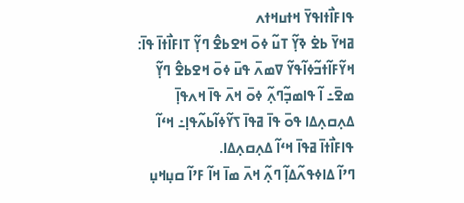ߟߊߓߊ߯ߙߊߟߌ߫ ߞߙߎߞߙߍ
ߥߞߌ߫ ߕߐ߭ ߢߌ߲߬ ߠߎ߬ ߦߋ߫ ߞߐߕߐ߮ ߣߌ߲߬ ߠߊߓߊ߯ߙߊ߫ ߟߊ߫:
ߞߌ߬ߓߊ߬ߙߏ߬ߦߊ߬ߟߌ߬ ߜߘߍ߫ ߟߎ߫ ߦߋ߫ ߞߐߕߐ߮ ߣߌ߲߬ ߘߐ߫߸ ߊ߬ ߟߊߘߏ߲߬ߣߍ߲߬ ߦߋ߫ ߞߍ߫ ߟߊ߫ ߞߍߟߊ߲߫ ߡߍ߲ߛߍ߲ߡߊ ߟߋ߫ ߟߊ߫ ߥߟߊ߫ ߖߌ߬ߦߊ߬ߕߍ߬ߟߊ߲߸ ߞߵߊ߬ ߟߊߓߊ߯ߙߊ߫ ߥߟߊ߫ ߞߵߊ߬ ߡߍ߲ߛߍ߲ߡߊ.
ߣߴߊ߬ ߡߊߦߟߍ߬ߡߊ߲߬ ߣߍ߲߬ ߞߍ߫ ߘߊ߫ ߞߊ߬ ߓߴߊ߬ ߛߎ߲ߞߎ߲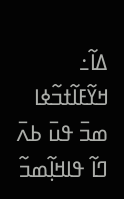ߡߊ߬߸ ߞߌ߬ߓߊ߬ߙߏ߬ߦߊ ߘߏ߫ ߟߎ߫ ߕߍ߫ ߣߊ߬ ߟߊߞߊ߲߬ߘߏ߬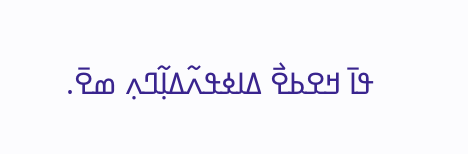ߟߊ߫ ߞߐߕߐ߯ ߡߊߦߟߍ߬ߡߊ߲߬ߣߍ߲ ߘߐ߫.